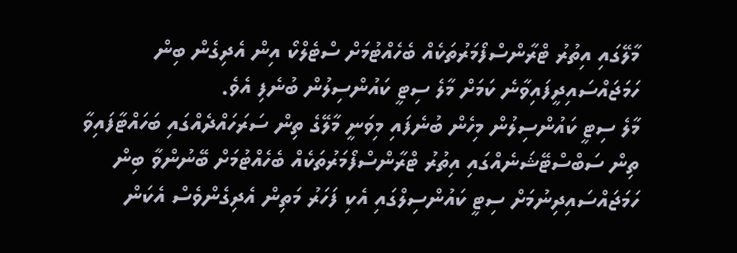މާލޭގައި އިތުރު ޓްރާންސްފޯމަރުތަކެއް ބެހެއްޓުމަށް ސްޓެލްކޯ އިން އެދިގެން ބިން ހަމަޖައްސައިދީފައިވާނެ ކަމަށް މާލެ ސިޓީ ކައުންސިލުން ބުނެފި އެވެ.
މާލެ ސިޓީ ކައުންސިލުން މިހެން ބުނެފައި މިވަނީ މާލޭގެ ތިން ސަރަހައްދެއްގައި ބަހައްޓާފައިވާ ތިން ސަބްސްޓޭޝަނެއްގައި އިތުރު ޓްރާންސްފޯމަރުތަކެއް ބެހެއްޓުމަށް ބޭނުންވާ ބިން ހަމަޖައްސައިދިނުމަށް ސިޓީ ކައުންސިލްގައި އެކި ފަހަރު މަތިން އެދިގެންވެސް އެކަން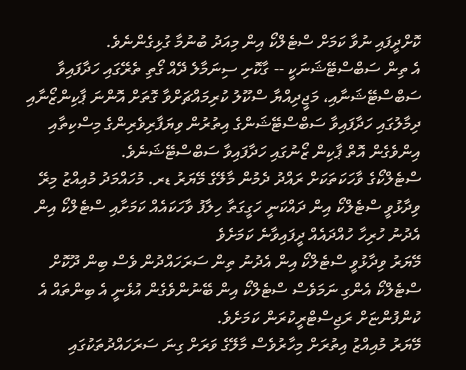ކޮށްދީފައި ނުވާ ކަމަށް ސްޓެލްކޯ އިން މިއަދު ބުނުމާ ގުޅިގެންނެވެ.
އެ ތިން ސަބްސްޓޭޝަނަކީ -- ގާކޮށި ސިނަމާލެ ދޭއް ގޯތި ތެރޭގައި ހަދާފައިވާ ސަބްސްޓޭޝަނާއި، މަޖީދިއްޔާ ސްކޫލު ކުރިމައްޗަށްވާ ގޮތަށް އޮންނަ ޕާކިންޒޯނާއި ދިމާލުގައި ހަދާފައިވާ ސަބްސްޓޭޝަންގެ އިތުރުން ވިޔަފާރިވެރިންގެ މިސްކިތާއި އިންވެގެން އޮތް ޕާކިން ޒޯނުގައި ހަދާފައިވާ ސަބްސްޓޭޝަނެވެ.
ސްޓެލްކޯގެ ވާހަކަތަކަށް ރައްދު ދެމުން މާލޭގެ މޭޔަރު ޑރ. މުހައްމަދު މުއިއްޒު މިރޭ ވިދާޅުވީ ސްޓެލްކޯ އިން ދައްކަނީ ހަގީގަތާ ހިލާފު ވާހަކައެއް ކަމަށާއި ސްޓެލްކޯ އިން އެދުނު ހުރިހާ ހުއްދައެއް ދީފައިވާނެ ކަމަށެވެ
މޭޔަރު ވިދާޅުވީ ސްޓެލްކޯ އިން އެދުނު ތިން ސަރަހައްދުން ވެސް ބިން ދޫކޮށް ސްޓެލްކޯ އެންގި ނަމަވެސް ސްޓެލްކޯ އިން ބޭނުންވެގެން އުޅެނީ އެ ބިންތައް އެ ކުންފުންޏަށް ރަޖިސްޓްރީކުރަން ކަމަށެވެ.
މޭޔަރު މުއިއްޒު އިތުރަށް މިހާރުވެސް މާލޭގެ ވަރަށް ގިނަ ސަރަހައްދުތަކުގައި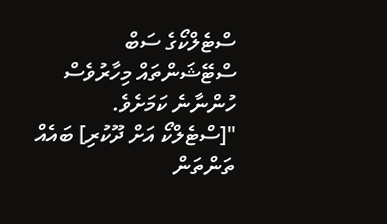ސްޓެލްކޯގެ ސަބް ސްޓޭޝަންތައް މިހާރުވެސް ހުންނާނެ ކަމަށެވެ.
"[ސްޓެލްކޯ އަށް ދޫކުރި] ބައެއް ތަންތަން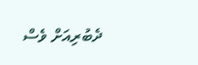ދެބުރިއަށް ވެސް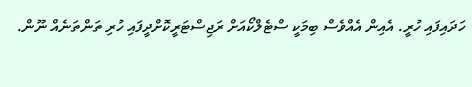ހަދައިފައި ހުރީ. އެއިން އެއްވެސް ބިމަކީ ސްޓެލްކޯއަށް ރަޖިސްޓަރީކޮށްދީފައި ހުރި ތަންތަނެއް ނޫން.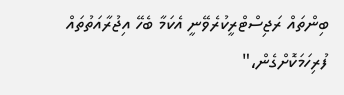ބިންތައް ރަޖިސްޓްރީކުރެވޭނީ އެކަމާ ބެހޭ އިޖުރާއަތުތައް ފުރިހަމަކޮށްގެން،"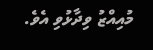މުއިއްޒު ވިދާޅުވި އެވެ.